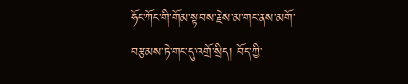ཧོང་ཀོང་གི་གོམ་སྟབས་རྗེས་མ་གང་ནས་མགོ་བརྩམས་ཏེ་གང་དུ་འགྲོ་སྲིད། བོད་ཀྱི་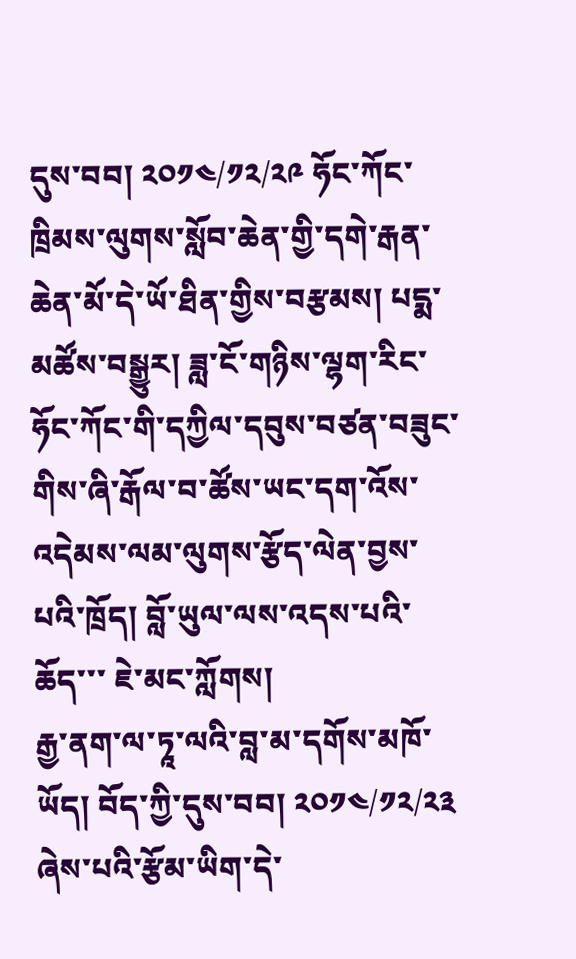དུས་བབ། ༢༠༡༤/༡༢/༢༩ ཧོང་ཀོང་ཁྲིམས་ལུགས་སློབ་ཆེན་གྱི་དགེ་རྒན་ཆེན་མོ་དེ་ཡོ་ཐིན་གྱིས་བརྩམས། པདྨ་མཚོས་བསྒྱུར། ཟླ་ངོ་གཉིས་ལྷག་རིང་ཧོང་ཀོང་གི་དཀྱིལ་དབུས་བཙན་བཟུང་གིས་ཞི་རྒོལ་བ་ཚོས་ཡང་དག་འོས་འདེམས་ལམ་ལུགས་རྩོད་ལེན་བྱས་པའི་ཁྲོད། བློ་ཡུལ་ལས་འདས་པའི་ཆོད་་་ ཇེ་མང་ཀློགས།
རྒྱ་ནག་ལ་ཏཱ་ལའི་བླ་མ་དགོས་མཁོ་ཡོད། བོད་ཀྱི་དུས་བབ། ༢༠༡༤/༡༢/༢༣ ཞེས་པའི་རྩོམ་ཡིག་དེ་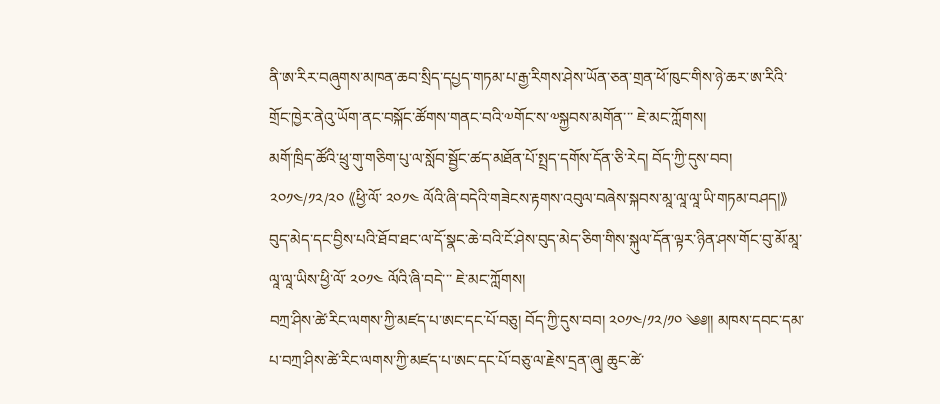ནི་ཨ་རིར་བཞུགས་མཁན་ཆབ་སྲིད་དཔྱད་གཏམ་པ་རྒྱ་རིགས་ཤེས་ཡོན་ཅན་གྲན་ཕོ་ཁུང་གིས་ཉེ་ཆར་ཨ་རིའི་གྲོང་ཁྱེར་ནེའུ་ཡོག་ནང་བསྐོང་ཚོགས་གནང་བའི་༧གོང་ས་༧སྐྱབས་མགོན་་་ ཇེ་མང་ཀློགས།
མགོ་ཁྲིད་ཚོའི་ཕྲུ་གུ་གཅིག་པུ་ལ་སློབ་སྦྱོང་ཚད་མཐོན་པོ་སྤྲད་དགོས་དོན་ཅི་རེད། བོད་ཀྱི་དུས་བབ། ༢༠༡༤/༡༢/༢༠ 《ཕྱི་ལོ་ ༢༠༡༤ ལོའི་ཞི་བདེའི་གཟེངས་རྟགས་འབུལ་བཞེས་སྐབས་མཱ་ལཱ་ལཱ་ཡི་གཏམ་བཤད།》 བུད་མེད་དང་བྱིས་པའི་ཐོབ་ཐང་ལ་དོ་སྣང་ཆེ་བའི་ངོ་ཤེས་བུད་མེད་ཅིག་གིས་སྐུལ་དོན་ལྟར་ཉིན་ཤས་གོང་བུ་མོ་མཱ་ལཱ་ལཱ་ཡིས་ཕྱི་ལོ་ ༢༠༡༤ ལོའི་ཞི་བདེ་་་ ཇེ་མང་ཀློགས།
བཀྲ་ཤིས་ཚེ་རིང་ལགས་ཀྱི་མཛད་པ་ཨང་དང་པོ་བཅུ། བོད་ཀྱི་དུས་བབ། ༢༠༡༤/༡༢/༡༠ ༄༅།། མཁས་དབང་དམ་པ་བཀྲ་ཤིས་ཚེ་རིང་ལགས་ཀྱི་མཛད་པ་ཨང་དང་པོ་བཅུ་ལ་རྗེས་དྲན་ཞུ། ཆུང་ཚེ་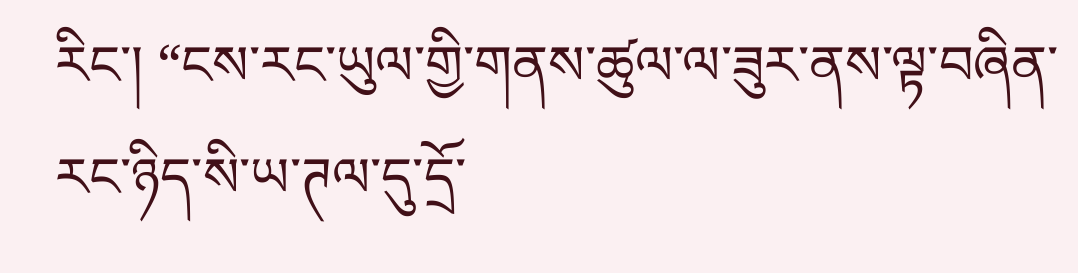རིང་། “ངས་རང་ཡུལ་གྱི་གནས་ཚུལ་ལ་ཟུར་ནས་ལྟ་བཞིན་རང་ཉིད་སི་ཡ་ཊལ་དུ་དྲོ་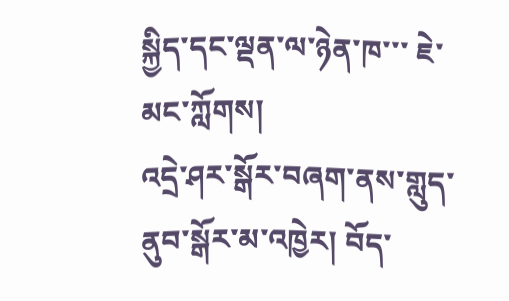སྐྱིད་དང་ལྡན་ལ་ཉེན་ཁ་་་ ཇེ་མང་ཀློགས།
འདྲེ་ཤར་སྒོར་བཞག་ནས་གླུད་ནུབ་སྒོར་མ་འཁྱེར། བོད་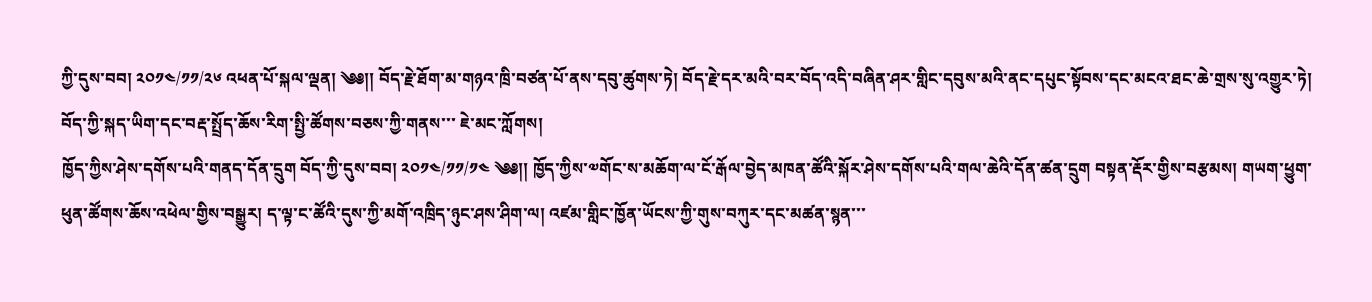ཀྱི་དུས་བབ། ༢༠༡༤/༡༡/༢༦ འཕན་པོ་སྐལ་ལྡན། ༄༅།། བོད་རྗེ་ཐོག་མ་གཉའ་ཁྲི་བཙན་པོ་ནས་དབུ་ཚུགས་ཏེ། བོད་རྗེ་དར་མའི་བར་བོད་འདི་བཞིན་ཤར་གླིང་དབུས་མའི་ནང་དཔུང་སྟོབས་དང་མངའ་ཐང་ཆེ་གྲས་སུ་འགྱུར་ཏེ། བོད་ཀྱི་སྐད་ཡིག་དང་བརྡ་སྤྲོད་ཆོས་རིག་སྤྱི་ཚོགས་བཅས་ཀྱི་གནས་་་ ཇེ་མང་ཀློགས།
ཁྱོད་ཀྱིས་ཤེས་དགོས་པའི་གནད་དོན་དྲུག བོད་ཀྱི་དུས་བབ། ༢༠༡༤/༡༡/༡༤ ༄༅།། ཁྱོད་ཀྱིས་༧གོང་ས་མཆོག་ལ་ངོ་རྒོལ་བྱེད་མཁན་ཚོའི་སྐོར་ཤེས་དགོས་པའི་གལ་ཆེའི་དོན་ཚན་དྲུག བསྟན་རྡོར་གྱིས་བརྩམས། གཡག་ཕྱུག་ཕུན་ཚོགས་ཆོས་འཕེལ་གྱིས་བསྒྱུར། ད་ལྟ་ང་ཚོའི་དུས་ཀྱི་མགོ་འཁྲིད་ཉུང་ཤས་ཤིག་ལ། འཛམ་གླིང་ཁྱོན་ཡོངས་ཀྱི་གུས་བཀུར་དང་མཚན་སྙན་་་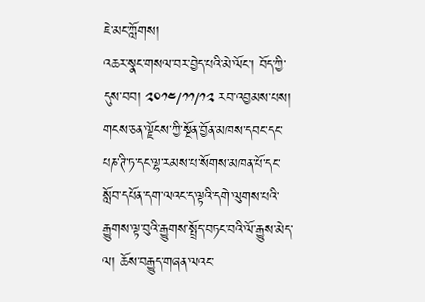ཇེ་མང་ཀློགས།
འཆར་སྣང་གསལ་བར་བྱེད་པའི་མེ་ལོང་། བོད་ཀྱི་དུས་བབ། ༢༠༡༤/༡༡/༡༢ རབ་འབྱམས་པས། གངས་ཅན་ལྗོངས་ཀྱི་སྔོན་བྱོན་མཁས་དབང་དང་པཎ་ཊི་ཏ་དང་ལྷ་རམས་པ་སོགས་མཁན་པོ་དང་སློབ་དཔོན་དག་ལའང་ད་ལྟའི་དགེ་ལུགས་པའི་རྒྱུགས་ལྟ་བུའི་རྒྱུགས་སྤྲོད་བཏང་བའི་ལོ་རྒྱུས་མེད་ལ། ཆོས་བརྒྱུད་གཞན་ལའང་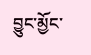བྱུང་མྱོང་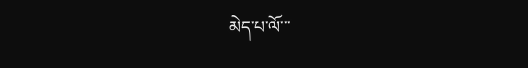མེད་པ་ལོ་་་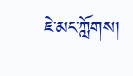ཇེ་མང་ཀློགས།